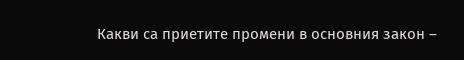Какви са приетите промени в основния закон –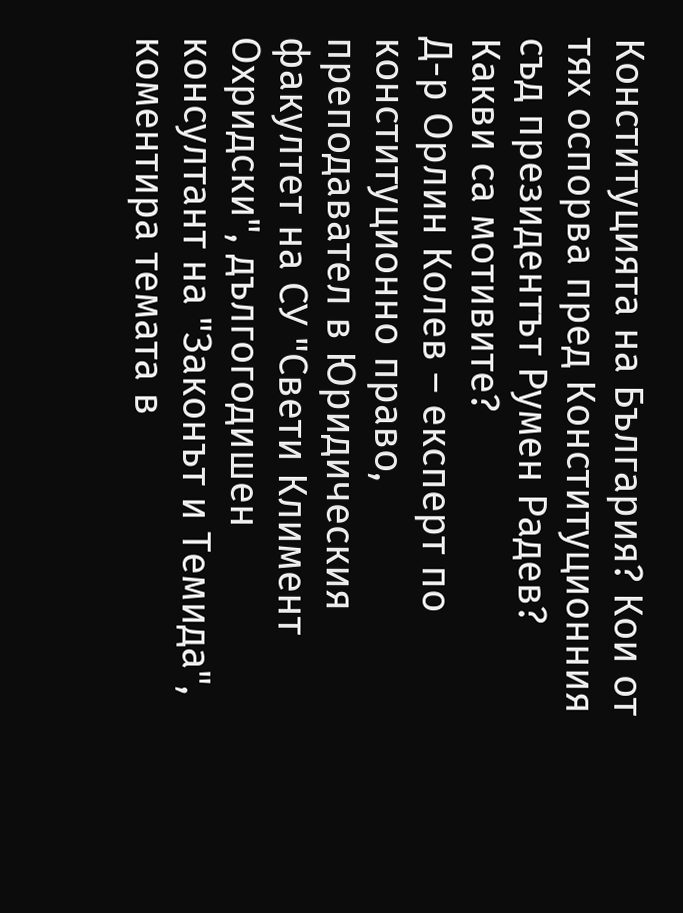Конституцията на България? Кои от тях оспорва пред Конституционния съд президентът Румен Радев? Какви са мотивите?
Д-р Орлин Колев – експерт по конституционно право, преподавател в Юридическия факултет на СУ "Свети Климент Охридски", дългогодишен консултант на "Законът и Темида", коментира темата в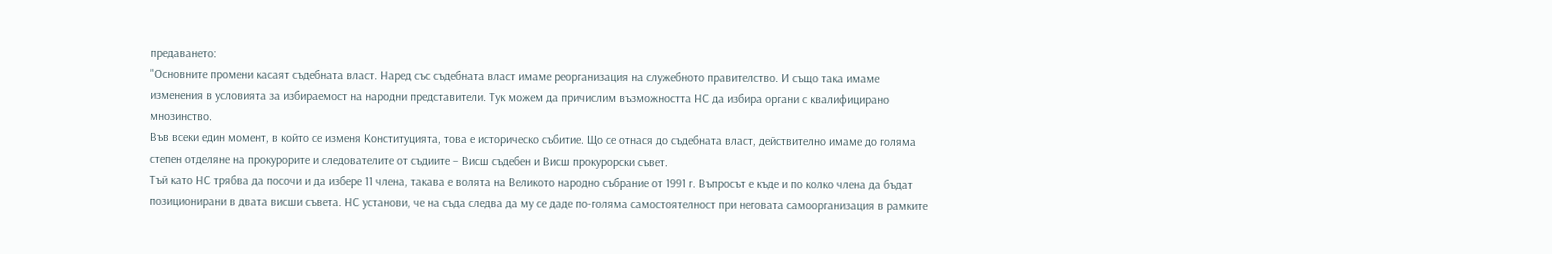предаването:
"Основните промени касаят съдебната власт. Наред със съдебната власт имаме реорганизация на служебното правителство. И също така имаме изменения в условията за избираемост на народни представители. Тук можем да причислим възможността НС да избира органи с квалифицирано мнозинство.
Във всеки един момент, в който се изменя Конституцията, това е историческо събитие. Що се отнася до съдебната власт, действително имаме до голяма степен отделяне на прокурорите и следователите от съдиите – Висш съдебен и Висш прокурорски съвет.
Тъй като НС трябва да посочи и да избере 11 члена, такава е волята на Великото народно събрание от 1991 г. Въпросът е къде и по колко члена да бъдат позиционирани в двата висши съвета. НС установи, че на съда следва да му се даде по-голяма самостоятелност при неговата самоорганизация в рамките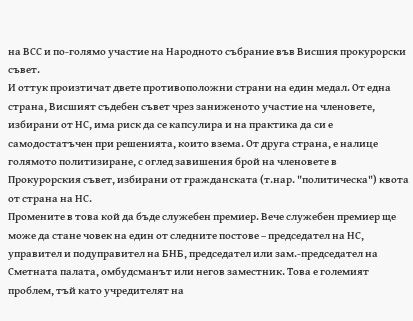на ВСС и по-голямо участие на Народното събрание във Висшия прокурорски съвет.
И оттук произтичат двете противоположни страни на един медал. От една страна, Висшият съдебен съвет чрез заниженото участие на членовете, избирани от НС, има риск да се капсулира и на практика да си е самодостатъчен при решенията, които взема. От друга страна, е налице голямото политизиране, с оглед завишения брой на членовете в Прокурорския съвет, избирани от гражданската (т.нар. "политическа") квота от страна на НС.
Промените в това кой да бъде служебен премиер. Вече служебен премиер ще може да стане човек на един от следните постове – председател на НС, управител и подуправител на БНБ, председател или зам.-председател на Сметната палата, омбудсманът или негов заместник. Това е големият проблем, тъй като учредителят на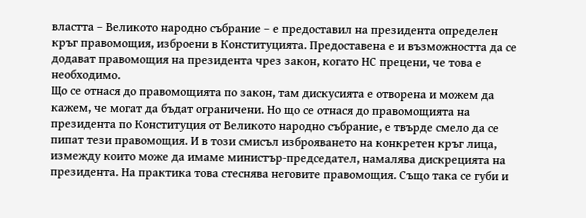властта – Великото народно събрание – е предоставил на президента определен кръг правомощия, изброени в Конституцията. Предоставена е и възможността да се додават правомощия на президента чрез закон, когато НС прецени, че това е необходимо.
Що се отнася до правомощията по закон, там дискусията е отворена и можем да кажем, че могат да бъдат ограничени. Но що се отнася до правомощията на президента по Конституция от Великото народно събрание, е твърде смело да се пипат тези правомощия. И в този смисъл изброяването на конкретен кръг лица, измежду които може да имаме министър-председател, намалява дискрецията на президента. На практика това стеснява неговите правомощия. Също така се губи и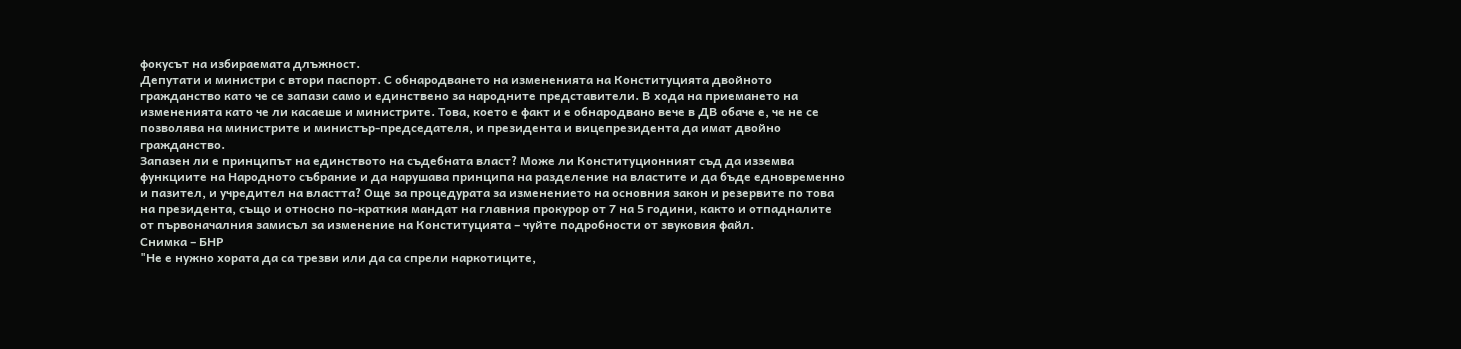фокусът на избираемата длъжност.
Депутати и министри с втори паспорт. С обнародването на измененията на Конституцията двойното гражданство като че се запази само и единствено за народните представители. В хода на приемането на измененията като че ли касаеше и министрите. Това, което е факт и е обнародвано вече в ДВ обаче е, че не се позволява на министрите и министър-председателя, и президента и вицепрезидента да имат двойно гражданство.
Запазен ли е принципът на единството на съдебната власт? Може ли Конституционният съд да изземва функциите на Народното събрание и да нарушава принципа на разделение на властите и да бъде едновременно и пазител, и учредител на властта? Още за процедурата за изменението на основния закон и резервите по това на президента, също и относно по-краткия мандат на главния прокурор от 7 на 5 години, както и отпадналите от първоначалния замисъл за изменение на Конституцията – чуйте подробности от звуковия файл.
Снимка – БНР
"Не е нужно хората да са трезви или да са спрели наркотиците,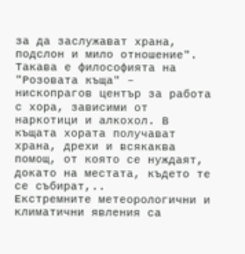за да заслужават храна, подслон и мило отношение". Такава е философията на "Розовата къща" – нископрагов център за работа с хора, зависими от наркотици и алкохол. В къщата хората получават храна, дрехи и всякаква помощ, от която се нуждаят, докато на местата, където те се събират,..
Екстремните метеорологични и климатични явления са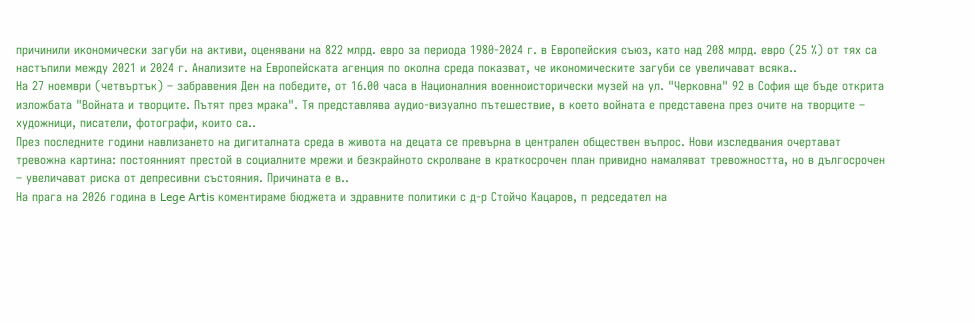причинили икономически загуби на активи, оценявани на 822 млрд. евро за периода 1980-2024 г. в Европейския съюз, като над 208 млрд. евро (25 %) от тях са настъпили между 2021 и 2024 г. Анализите на Европейската агенция по околна среда показват, че икономическите загуби се увеличават всяка..
На 27 ноември (четвъртък) – забравения Ден на победите, от 16.00 часа в Националния военноисторически музей на ул. "Черковна" 92 в София ще бъде открита изложбата "Войната и творците. Пътят през мрака". Тя представлява аудио-визуално пътешествие, в което войната е представена през очите на творците – художници, писатели, фотографи, които са..
През последните години навлизането на дигиталната среда в живота на децата се превърна в централен обществен въпрос. Нови изследвания очертават тревожна картина: постоянният престой в социалните мрежи и безкрайното скролване в краткосрочен план привидно намаляват тревожността, но в дългосрочен – увеличават риска от депресивни състояния. Причината е в..
На прага на 2026 година в Lege Artis коментираме бюджета и здравните политики с д-р Стойчо Кацаров, п редседател на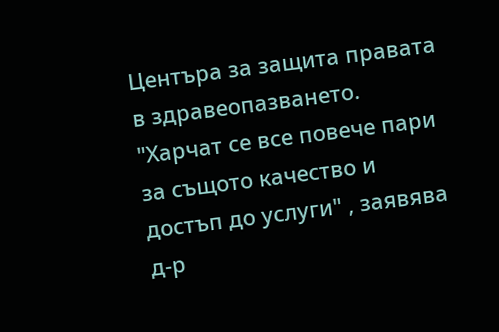Центъра за защита правата в здравеопазването. "Харчат се все повече пари за същото качество и достъп до услуги" , заявява д-р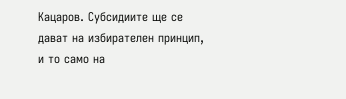Кацаров. Субсидиите ще се дават на избирателен принцип, и то само на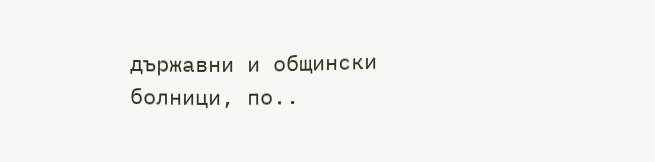държавни и общински болници, по..